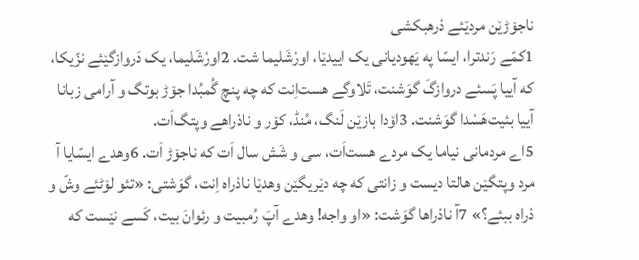ناجۆڑێن مردێئے دْرهبکشی
1کمّے رَندترا، ایسّا په یَهودیانی یک اییدێا، اورْشَلیما شت. 2اورْشَلیما، یک دَروازگێئے نزّیکا، که آییا پَسئے دروازگَ گوَشنت، تَلاوگے هست‌اِنت که چه پنچ گُمبُدا جۆڑ بوتگ و آرامی زبانا آییا بئیت‌هَسْدا گوَشنت. 3اۆدا بازێن لَنگ، مُنڈ، کۆر و نادْراهے وپتگ‌اَت.
5اے مردمانی نیاما یک مردے هست‌اَت، سی و شَش سال اَت که ناجۆڑ اَت. 6وهدے ایسّایا آ مرد وپتگێن هالتا دیست و زانتی که چه دێریگێن وهدێا نادْراه اِنت، گوَشتی: «تئو لۆٹئے وشّ و دْراه ببئے؟» 7آ نادْراها گوَشت: «او واجه! وهدے آپَ رُمبیت و رئوانَ بیت، کَسے نێست که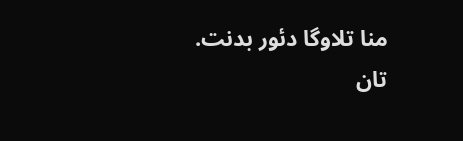منا تلاوگا دئور بدنت. تان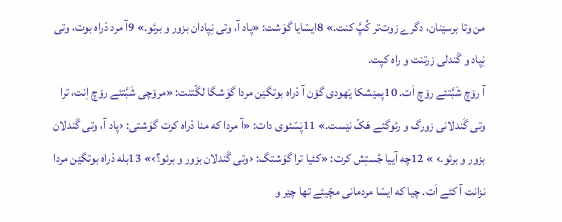من وتا برسێنان، دگرے زوت‌تر کُپَّ کنت.» 8ایسّایا گوَشت: «پاد آ، وتی نِپادان بزور و برئو.» 9آ مرد دْراه بوت، وتی نِپاد و گَندلی زرتنت و راه کپت.
آ رۆچ شَبَّتئے رۆچ اَت. 10پمێشکا یَهودی گۆن آ دْراه بوتگێن مردا گوَشگا لگّتنت: «مرۆچی شَبَّتئے رۆچ اِنت، ترا وتی گَندلانی زورگ و رئوگئے هَکّ نێست.» 11پَسّئوی دات: «آ مردا که منا دْراه کرت گوَشتی: ‹پاد آ، وتی گَندلان بزور و برئو.› » 12چه آییا جُستِش کرت: «کئیا ترا گوَشتگ: ‹وتی گَندلان بزور و برئو؟›» 13بله دْراه بوتگێن مردا نزانت آ کئے اَت. چیا که ایسّا مردمانی مچّیئے تها چێر و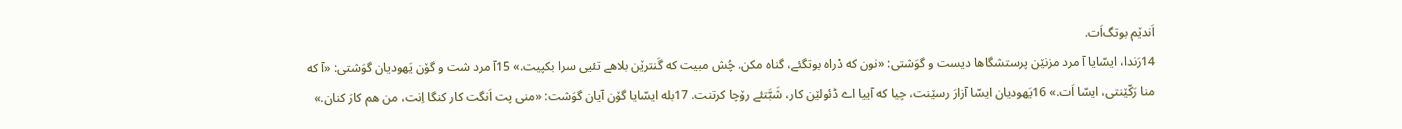اَندێم بوتگ‌اَت.
14رَندا، ایسّایا آ مرد مزنێن پرستشگاها دیست و گوَشتی: «نون که دْراه بوتگئے، گناه مکن. چُش مبیت که گَنترێن بلاهے تئیی سرا بکپیت.» 15آ مرد شت و گۆن یَهودیان گوَشتی: «آ که منا رَکّێنتی، ایسّا اَت.» 16یَهودیان ایسّا آزارَ رسێنت، چیا که آییا اے ڈئولێن کار، شَبَّتئے رۆچا کرتنت. 17بله ایسّایا گۆن آیان گوَشت: «منی پت اَنگت کار کنگا اِنت، من هم کارَ کنان.»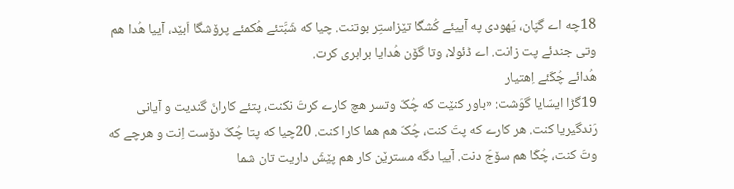18چه اے گپّان، یَهودی په آییئے کُشگا تێزاستِر بوتنت. چیا که شَبَّتئے هُکمئے پرۆشگا اَبێد، آییا هُدا هم وتی جندئے پت زانت. اے ڈئولا، وتا گۆن هُدایا برابری کرت.
هُدائے چُکّئے اِهتیار
19گڑا ایسّایا گوَشت: «باور کنێت که چُکّ وتسر هچ کارے کرتَ نکنت، پتئے کارانَ گندیت و آیانی رَندگیریا کنت. هر کارے که پتَ کنت، چُکّ هم هما کارا کنت. 20چیا که پتا چُکّ دۆست اِنت و هرچے که وتَ کنت، چُکّا هم سۆجَ دنت. آییا دگه مسترێن کار هم پێشَ داریت تان شما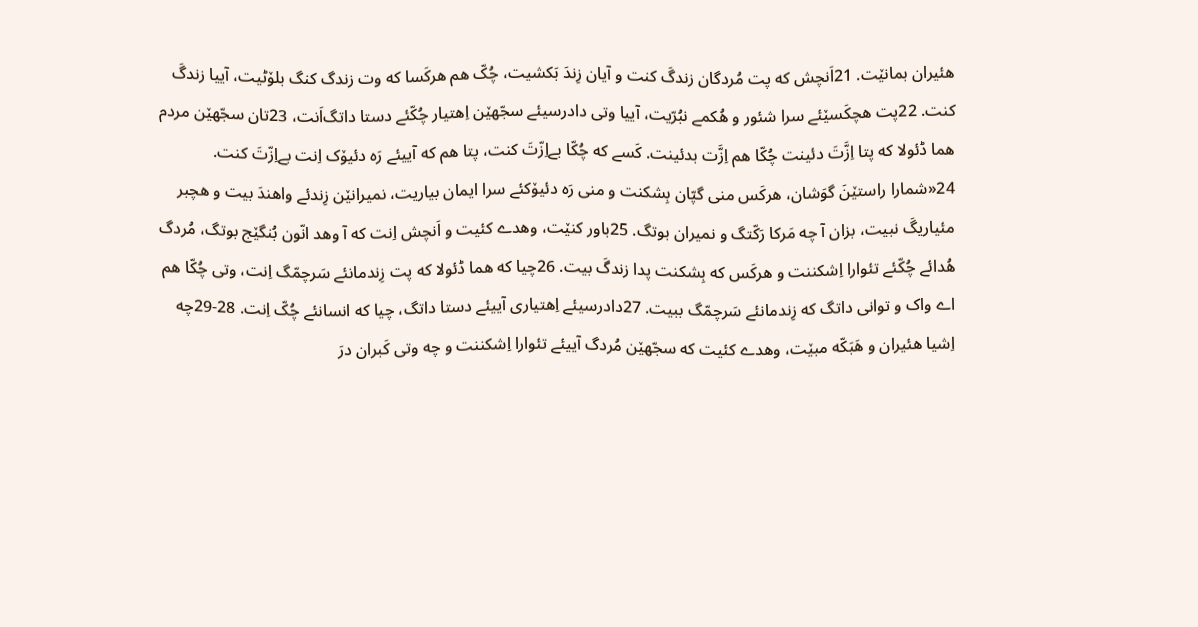هئیران بمانێت. 21اَنچش که پت مُردگان زندگَ کنت و آیان زِندَ بَکشیت، چُکّ هم هرکَسا که وت زندگ کنگ بلۆٹیت، آییا زندگَ کنت. 22پت هچکَسێئے سرا شئور و هُکمے نبُرّیت، آییا وتی دادرسیئے سجّهێن اِهتیار چُکّئے دستا داتگ‌اَنت، 23تان سجّهێن مردم هما ڈئولا که پتا اِزَّتَ دئینت چُکّا هم اِزَّت بدئینت. کَسے که چُکّا بےاِزّتَ کنت، پتا هم که آییئے رَه دئیۆک اِنت بےاِزّتَ کنت.
24«شمارا راستێنَ گوَشان، هرکَس منی گپّان بِشکنت و منی رَه دئیۆکئے سرا ایمان بیاریت، نمیرانێن زِندئے واهندَ بیت و هچبر مئیاریگَ نبیت، بزان آ چه مَرکا رَکّتگ و نمیران بوتگ. 25باور کنێت، وهدے کئیت و اَنچش اِنت که آ وهد انّون بُنگێج بوتگ، مُردگ هُدائے چُکّئے تئوارا اِشکننت و هرکَس که بِشکنت پدا زندگَ بیت. 26چیا که هما ڈئولا که پت زِندمانئے سَرچمّگ اِنت، وتی چُکّا هم اے واک و توانی داتگ که زِندمانئے سَرچمّگ ببیت. 27دادرسیئے اِهتیاری آییئے دستا داتگ، چیا که انسانئے چُکّ اِنت. 28-29چه اِشیا هئیران و هَبَکّه مبێت، وهدے کئیت که سجّهێن مُردگ آییئے تئوارا اِشکننت و چه وتی کَبران درَ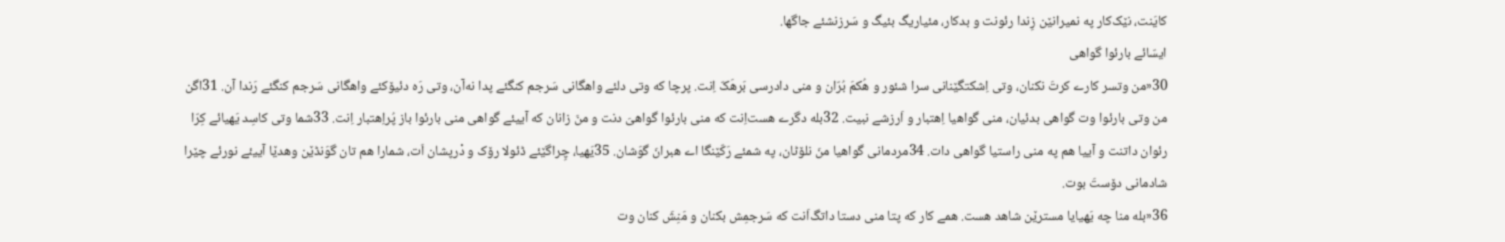کایَنت، نێک‌کار په نمیرانێن زِندا رئونت و بدکار، مئیاریگ بئیگ و سَرزنشئے جاگها.
ایسّائے بارئوا گواهی
30«من وتسر کارے کرتَ نکنان، وتی اِشکتگێنانی سرا شئور و هُکمَ بُرّان و منی دادرسی بَرهَکّ اِنت. پرچا که وتی دلئے واهگانی سَرجم کنگئے پدا نه‌آن، وتی رَه دئیۆکئے واهگانی سَرجم کنگئے رَندا آن. 31اگن من وتی بارئوا وت گواهی بدئیان، منی گواهیا اِهتبار و اَرزشے نبیت. 32بله دگرے هست‌اِنت که منی بارئوا گواهیَ دنت و منَ زانان که آییئے گواهی منی بارئوا باز پُراِهتبار اِنت. 33شما وتی کاسِد یَهیائے کِرّا رئوان داتنت و آییا هم په منی راستیا گواهی دات. 34مردمانی گواهیا منَ نلۆٹان، په شمئے رَکّێنگا اے هبرانَ گوَشان. 35یَهیا، چِراگێئے ڈئولا رۆک و دْرپشان اَت، شمارا هم تان گوَنڈێن وهدێا آییئے نورئے چێرا شادمانی دۆستَ بوت.
36«بله منا چه یَهیایا مسترێن شاهد هست. همے کار که پتا منی دستا داتگ‌اَنت که سَرجمِش بکنان و مَنِشَ کنان وت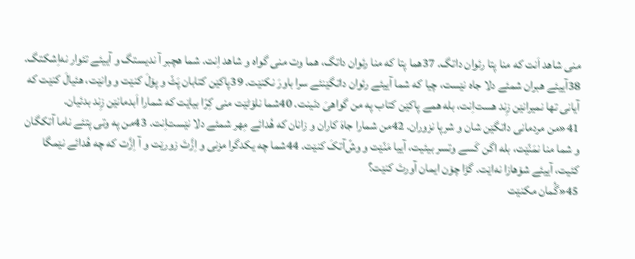منی شاهد اَنت که منا پتا رئوان داتگ. 37هما پتا که منا رئوان داتگ، هما وت منی گواه و شاهد اِنت. شما هچبر آ ندیستگ و آییئے تئوار نه‌اِشکتگ. 38آییئے هبران شمئے دلا جاه نێست، چیا که شما آییئے رئوان داتگێنئے سرا باورَ نکنێت. 39پاکێن کتابان پَٹّ و پۆلَ کنێت و وانێت، هئیالَ کنێت که آیانی تها نمیرانێن زِند هست‌اِنت، بله همے پاکێن کتاب په من گواهیَ دئینت. 40شما نلۆٹێت منی کِرّا بیاێت که شمارا اَبدمانێن زِند بدئیان.
41«من مردمانی داتگێن شان و شرپا نزوران. 42من شمارا جاهَ کاران و زانان که هُدائے مِهر شمئے دلا نێست‌اِنت. 43من په وتی پتئے ناما آتکگان و شما منا نمَنّێت، بله اگن کَسے وتسر بیئیت، آییا مَنّێت و وشّ‌آتکَ کنێت. 44شما چه یکدگرا مزنی و اِزَّتَ زورێت و آ اِزَّت که چه هُدائے نێمگا کئیت، آییئے شۆهازا نه‌اێت. گڑا چۆن ایمان آورتَ کنێت؟
45«گُمان مکنێت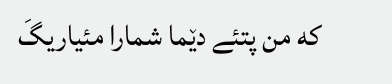که من پتئے دێما شمارا مئیاریگَ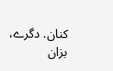کنان. دگرے، بزان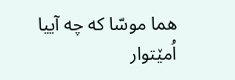هما موسّا که چه آییا اُمێتوار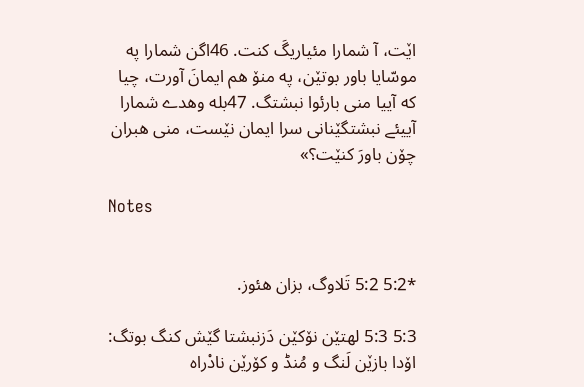اێت، آ شمارا مئیاریگَ کنت. 46اگن شمارا په موسّایا باور بوتێن، په منۆ هم ایمانَ آورت، چیا که آییا منی بارئوا نبشتگ. 47بله وهدے شمارا آییئے نبشتگێنانی سرا ایمان نێست، منی هبران چۆن باورَ کنێت؟»

Notes


*5:2 5:2 تَلاوگ، بزان هئوز.

5:3 5:3 لهتێن نۆکێن دَزنبشتا گێش کنگ بوتگ: اۆدا بازێن لَنگ و مُنڈ و کۆرێن نادْراه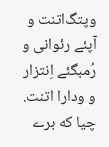وپتگ‌اتنت و آپئے رئوانی و رُمبگئے اِنتزار و ودارا اتنت. چیا که برے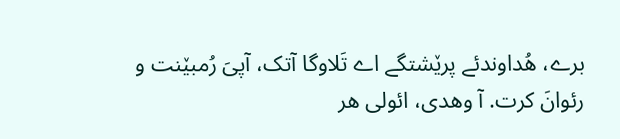برے، هُداوندئے پرێشتگے اے تَلاوگا آتک، آپیَ رُمبێنت و رئوانَ کرت. آ وهدی، ائولی هر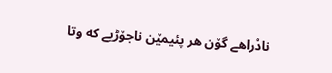نادْراهے گۆن هر پئیمێن ناجۆڑیے که وتا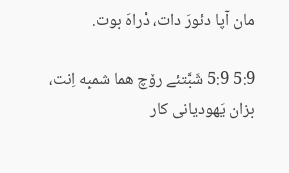مان آپا دئورَ دات، دْراهَ بوت.

5:9 5:9 شَبَّتئے رۆچ هما شمبِه اِنت، بزان یَهودیانی کار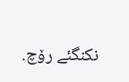نکنگئے رۆچ.